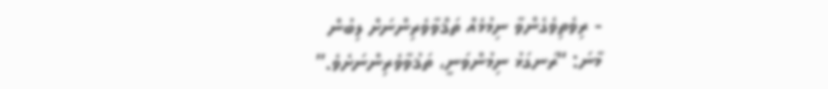- ރިވެތިވެގެންވާ ނިމުމެއް ތަޤްވާވެރިންނަށް ލިބުން
މާނަ: “ރަނގަޅު ނިމުންވަނީ، ތަޤުވާވެރިންނަށެވެ.”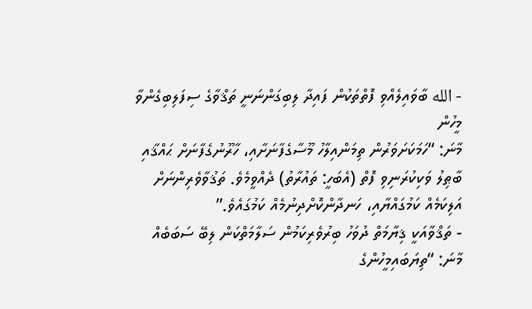- الله ބާވައިލެއްވި ފޮތްތަކުން ފައިދާ ލިބިގަންނަނީ ތަޤްވާގެ ސިފަލިބިގެންވާ މީހުން
މާނަ: “ހަމަކަށަވަރުން ތިމަންއިލާހު މޫސާގެފާނަށާއި، ހާރޫނުގެފާނަށް ޙައްޤާއި ބާޠިލު ވަކިކުރަނިވި ފޮތް (އެބަހީ: ތައުރާތު) ދެއްވީމެވެ. ތަޤުވާވެރިންނަށް އަލިކަމެއް ކަމުގައްޔާއި، ހަނދާންކޮށްދިނުމެއް ކަމުގައެވެ.”
- ތަޤްވާއަކީ ޤިޔާމަތް ދުވަހު ބިރުވެރިކަމުން ސަލާމަތްކަން ލިބޭ ސަބަބެއް
މާނަ: “ތިޔަބައިމީހުންގެ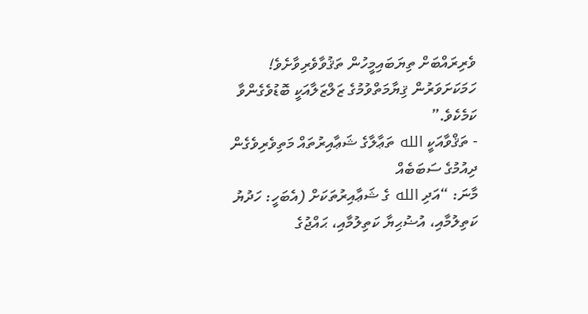ވެރިރައްބަށް ތިޔަބައިމީހުން ތަޤުވާވެރިވާށެވެ! ހަމަކަށަވަރުން ޤިޔާމަތްވުމުގެ ޒަލްޒަލާއަކީ ބޮޑުވެގެންވާ ކަމެކެވެ.”
- ތަޤްވާއަކީ الله ތަޢާލާގެ ޝަޢާއިރުތައް މަތިވެރިވެގެން ދިއުމުގެ ސަބަބެއް
މާނަ: “އަދި الله ގެ ޝަޢާއިރުތަކަށް (އެބަހީ: ހަދުޔު ކަތިލުމާއި، އުޟުޙިޔާ ކަތިލުމާއި، ޙައްޖުގެ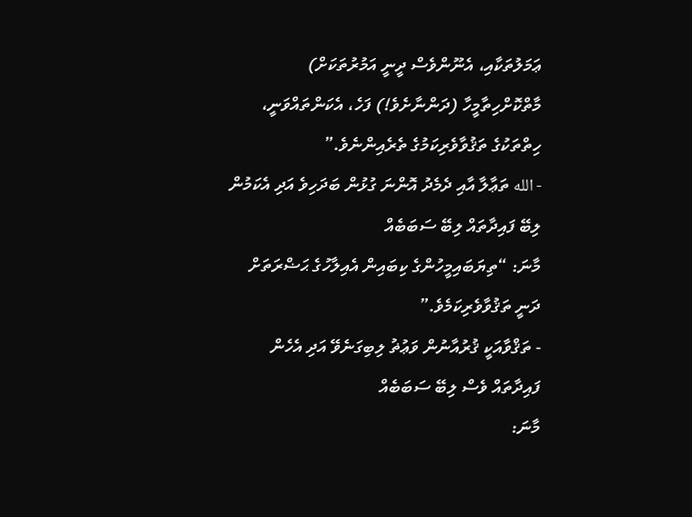ޢަމަލުތަކާއި، އެނޫންވެސް ދީނީ އަމުރުތަކަށް) މާތްކޮށްހިތާމީހާ (ދަންނާށެވެ!) ފަހެ، އެކަންތައްވަނީ، ހިތްތަކުގެ ތަޤުވާވެރިކަމުގެ ތެރެއިންނެވެ.”
- الله ތަޢާލާ އާއި ދެމެދު އޮންނަ ގުޅުން ބަދަހިވެ އަދި އެކަމުން ލިބޭ ފައިދާތައް ލިބޭ ސަބަބެއް
މާނަ: “ތިޔަބައިމީހުންގެ ކިބައިން އެއިލާހުގެ ޙަޟްރަތަށް ދަނީ ތަޤުވާވެރިކަމެވެ.”
- ތަޤްވާއަކީ ޤުރުއާނުން ވަޢުޡު ލިބިގަނެވޭ އަދި އެހެން ފައިދާތައް ވެސް ލިބޭ ސަބަބެއް
މާނަ: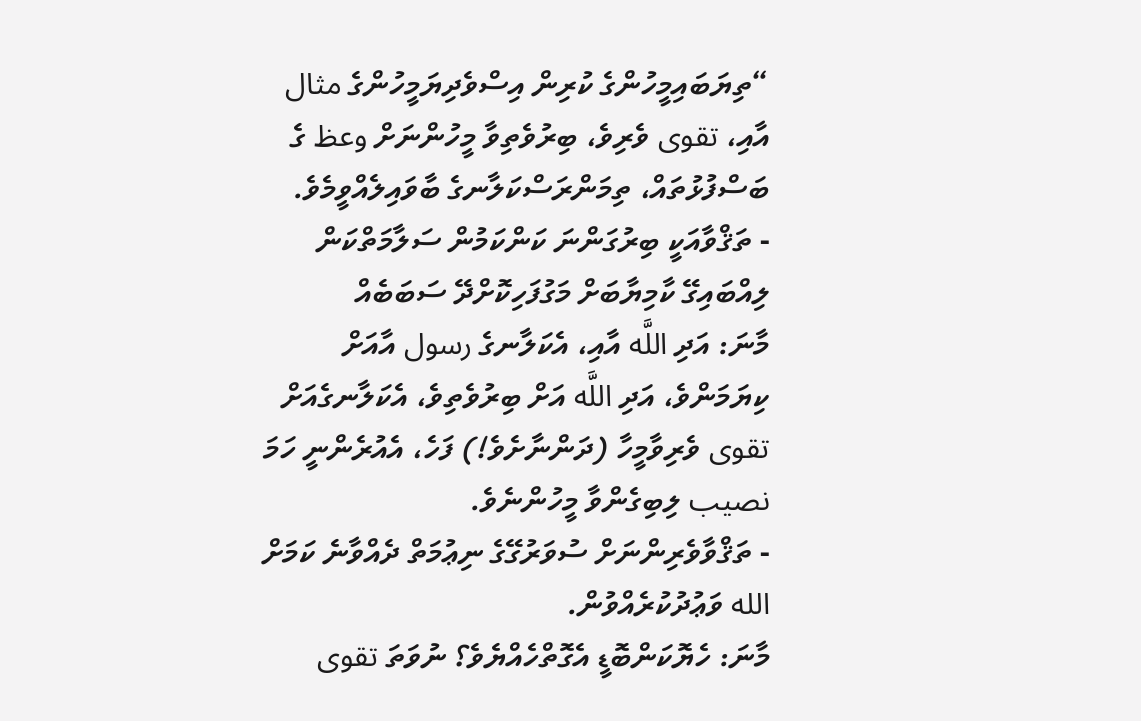“ތިޔަބައިމީހުންގެ ކުރިން އިސްވެދިޔަމީހުންގެ مثال އާއި، تقوى ވެރިވެ، ބިރުވެތިވާ މީހުންނަށް وعظ ގެ ބަސްފުޅުތައް، ތިމަންރަސްކަލާނގެ ބާވައިލެއްވީމެވެ.
- ތަޤްވާއަކީ ބިރުގަންނަ ކަންކަމުން ސަލާމަތްކަން ލިއްބައިގޭ ކާމިޔާބަށް މަގުފަހިކޮށްދޭ ސަބަބެއް
މާނަ: އަދި اللَّه އާއި، އެކަލާނގެ رسول އާއަށް ކިޔަމަންވެ، އަދި اللَّه އަށް ބިރުވެތިވެ، އެކަލާނގެއަށް تقوى ވެރިވާމީހާ (ދަންނާށެވެ!) ފަހެ، އެއުރެންނީ ހަމަ نصيب ލިބިގެންވާ މީހުންނެވެ.
- ތަޤްވާވެރިންނަށް ސުވަރުގޭގެ ނިޢުމަތް ދެއްވާނެ ކަމަށް الله ވަޢުދުކުރެއްވުން.
މާނަ: ހެޔޮކަންބޮޑީ އެގޮތްހެއްޔެވެ؟ ނުވަތަ تقوى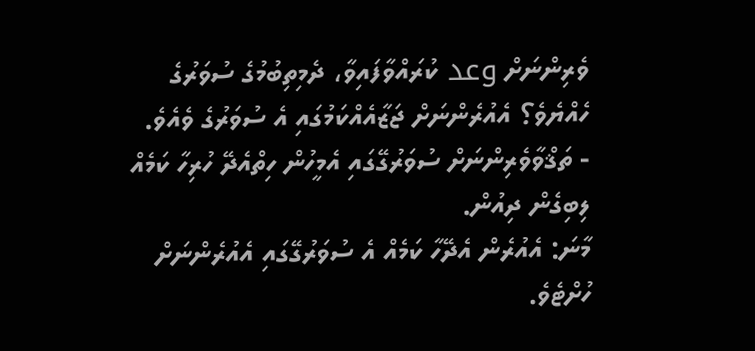ވެރިންނަށް وعد ކުރައްވާފައިވާ، ދެމިތިބުމުގެ ސުވަރުގެ ހެއްޔެވެ؟ އެއުރެންނަށް ޖަޒާއެއްކަމުގައި އެ ސުވަރުގެ ވެއެވެ.
- ތަޤްވާވެރިންނަށް ސުވަރުގޭގައި އެމީހުން ހިތްއެދޭ ހުރިހާ ކަމެއް ލިބިގެން ދިއުން.
މާނަ: އެއުރެން އެދޭހާ ކަމެއް އެ ސުވަރުގޭގައި އެއުރެންނަށް ހުށްޓެވެ.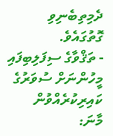ދެމިތިބެނިވި ގޮތުގައެވެ.
- ތަޤްވާގެ ސިފަލިބިފައި މީހުންނަށް ސުވަރުގެ ކައިރިކުރެއްވުން
މާނަ: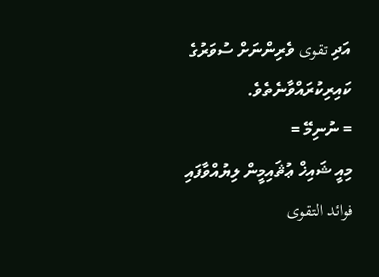އަދި تقوى ވެރިންނަށް ސުވަރުގެ ކައިރިކުރައްވާނެތެވެ.
= ނުނިމޭ =
މިއީ ޝައިޚް ޢުޘައިމީން ލިޔުއްވާފައި فوائد التقوى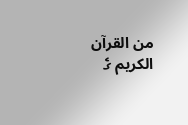من القرآن الكريم ގެ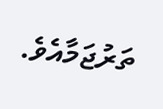ތަރުޖަމާއެވެ.